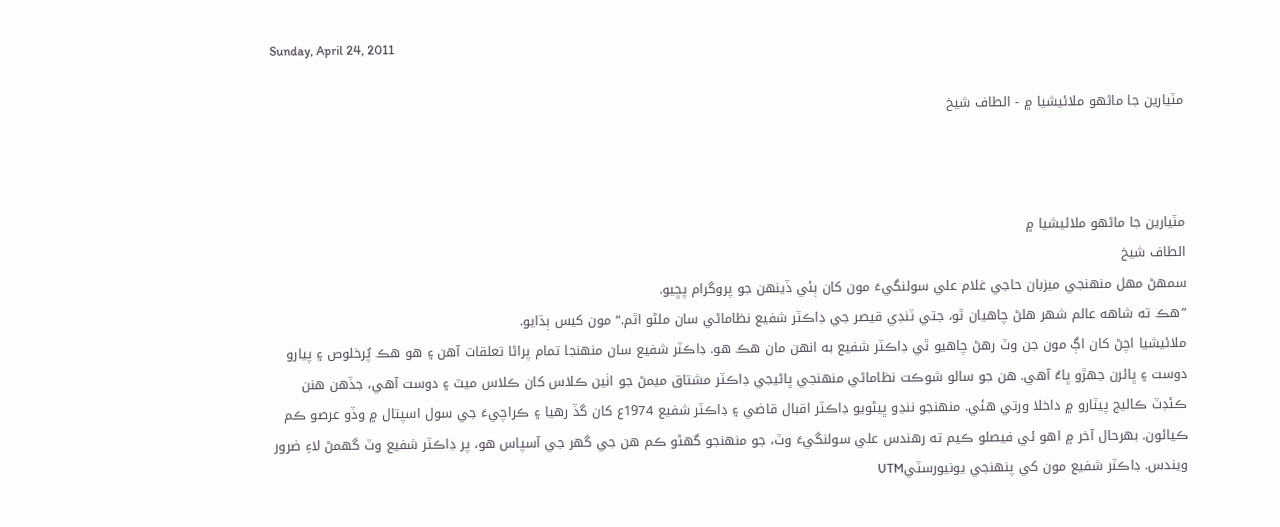Sunday, April 24, 2011

مٽيارين جا ماڻهو ملائيشيا ۾ - الطاف شيخ



مٽيارين جا ماڻهو ملائيشيا ۾
الطاف شيخ
سمهڻ مهل منهنجي ميزبان حاجي غلام علي سولنگيءَ مون کان ٻئي ڏينهن جو پروگرام پڇيو.
”هڪ ته شاهه عالم شهر هلڻ چاهيان ٿو، جتي ٽنڊي قيصر جي ڊاڪٽر شفيع نظاماڻي سان ملڻو اٿم.“ مون کيس ٻڌايو.
ملائيشيا اچڻ کان اڳ مون جن وٽ رهڻ چاهيو ٿي ڊاڪٽر شفيع به انهن مان هڪ هو. ڊاڪٽر شفيع سان منهنجا تمام پراڻا تعلقات آهن ۽ هو هڪ پُرخلوص ۽ پيارو دوست ۽ ڀائرن جهڙو ڀاءُ آهي. هن جو سالو شوڪت نظاماڻي منهنجي ڀاڻيجي ڊاڪٽر مشتاق ميمڻ جو اٺين ڪلاس کان ڪلاس ميٽ ۽ دوست آهي، جڏهن هنن ڪئڊٽ ڪاليج پيٽارو ۾ داخلا ورتي هئي. منهنجو ننڍو ڀيڻويو ڊاڪٽر اقبال قاضي ۽ ڊاڪٽر شفيع 1974ع کان گڏ رهيا ۽ ڪراچيءَ جي سول اسپتال ۾ وڏو عرصو ڪم ڪيائون. بهرحال آخر ۾ اهو ئي فيصلو ڪيم ته رهندس علي سولنگيءَ وٽ، جو منهنجو گهڻو ڪم هن جي گهر جي آسپاس هو، پر ڊاڪٽر شفيع وٽ گهمڻ لاءِ ضرور ويندس. ڊاڪٽر شفيع مون کي پنھنجي يونيورسٽيUTM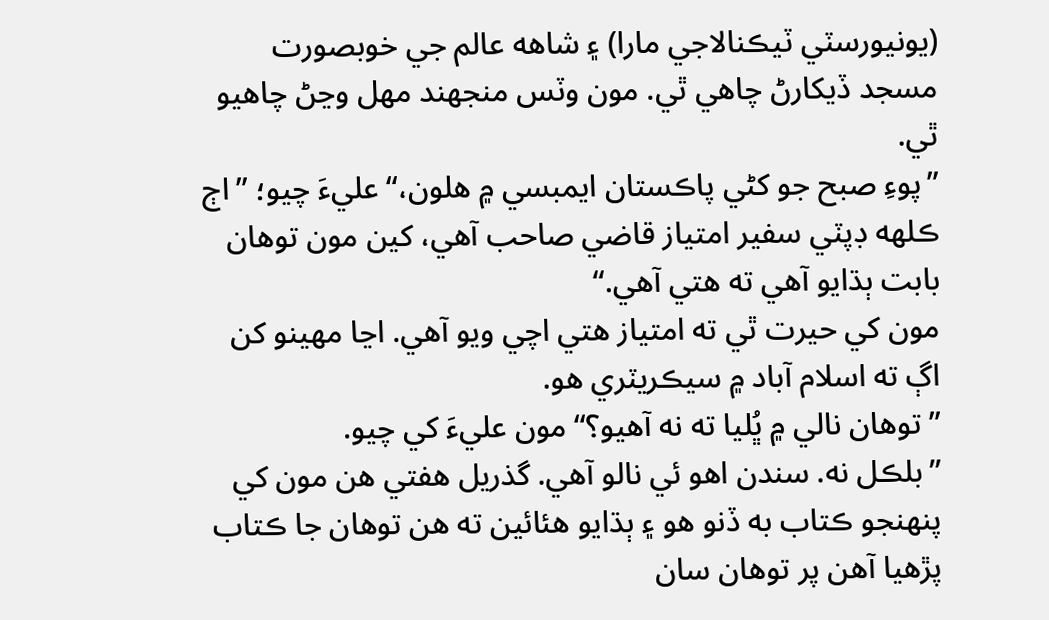(يونيورسٽي ٽيڪنالاجي مارا) ۽ شاهه عالم جي خوبصورت مسجد ڏيکارڻ چاهي ٿي. مون وٽس منجهند مهل وڃڻ چاهيو ٿي.
”پوءِ صبح جو کڻي پاڪستان ايمبسي ۾ هلون،“ عليءَ چيو؛ ”اڄ ڪلهه ڊپٽي سفير امتياز قاضي صاحب آهي، کين مون توهان بابت ٻڌايو آهي ته هتي آهي.“
مون کي حيرت ٿي ته امتياز هتي اچي ويو آهي. اڃا مهينو کن اڳ ته اسلام آباد ۾ سيڪريٽري هو.
”توهان نالي ۾ ڀُليا ته نه آهيو؟“ مون عليءَ کي چيو.
”بلڪل نه. سندن اهو ئي نالو آهي. گذريل هفتي هن مون کي پنهنجو ڪتاب به ڏنو هو ۽ ٻڌايو هئائين ته هن توهان جا ڪتاب پڙهيا آهن پر توھان سان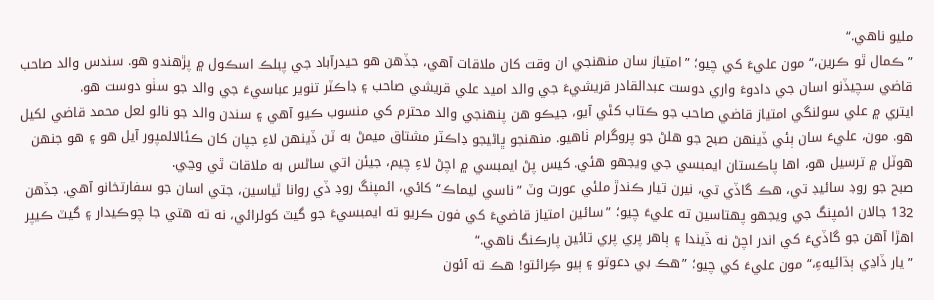مليو ناهي.“
”ڪمال ٿو ڪرين،“ مون عليءَ کي چيو؛ ”امتياز سان منهنجي ان وقت کان ملاقات آهي، جڏهن هو حيدرآباد جي پبلڪ اسڪول ۾ پڙهندو هو. سندس والد صاحب قاضي سچيڏنو اسان جي دادوءَ واري دوست عبدالقادر قريشيءَ جي والد اميد علي قريشي صاحب ۽ ڊاڪٽر تنوير عباسيءَ جي والد جو سٺو دوست هو.
ايتري ۾ علي سولنگي امتياز قاضي صاحب جو ڪتاب کڻي آيو، جيڪو هن پنهنجي والد محترم کي منسوب ڪيو آهي ۽ سندن والد جو نالو لعل محمد قاضي لکيل هو. مون، عليءَ سان ٻئي ڏينهن صبح جو هلڻ جو پروگرام ٺاهيو. منهنجو ڀاڻيجو ڊاڪٽر مشتاق ميمڻ به ٽن ڏينهن لاءِ جپان کان ڪئالالمپور آيل هو ۽ هو جنهن هوٽل ۾ ترسيل هو، اها پاڪستان ايمبسي جي ويجهو هئي. کيس پڻ ايمبسي ۾ اچڻ لاءِ چيم، جيئن اتي ساڻس به ملاقات ٿي وڃي.
صبح جو روڊ سائيڊ تي، هڪ گاڏي تي، نيرن تيار ڪندڙ ملئي عورت وٽ ”ناسي ليماڪ“ کائي، ائمپنگ روڊ ڏي روانا ٿياسين، جتي اسان جو سفارتخانو آهي. جڏهن 132 جالان ائمپنگ جي ويجهو پهتاسين ته عليءَ چيو؛ ”سائين امتياز قاضيءَ کي فون ڪريو ته ايمبسيءَ جو گيٽ کولرائي، نه ته هتي جا چوڪيدار ۽ گيٽ ڪيپر اهڙا آهن جو گاڏيءَ کي اندر اچڻ نه ڏيندا ۽ ٻاهر پري پري تائين پارڪنگ ناهي.“
”يار ڏاڍي ٻڌائيهءِ،“ مون عليءَ کي چيو؛ ”هڪ بي دعوتو ۽ ٻيو ڪِرائتو! هڪ ته آئون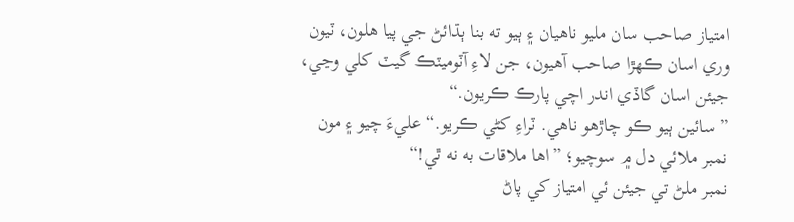امتياز صاحب سان مليو ناهيان ۽ ٻيو ته بنا ٻڌائڻ جي پيا هلون، ٽيون وري اسان ڪهڙا صاحب آهيون، جن لاءِ آٽوميٽڪ گيٽ کلي وڃي، جيئن اسان گاڏي اندر اچي پارڪ ڪريون.“
”سائين ٻيو ڪو چاڙهو ناهي. ٽراءِ کڻي ڪريو.“ عليءَ چيو ۽ مون نمبر ملائي دل ۾ سوچيو؛ ”اها ملاقات به نه ٿي!“
نمبر ملڻ تي جيئن ئي امتياز کي پاڻ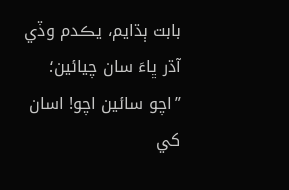بابت ٻڌايم، يڪدم وڏي آڌر ڀاءَ سان چيائين؛ ”اچو سائين اچو! اسان کي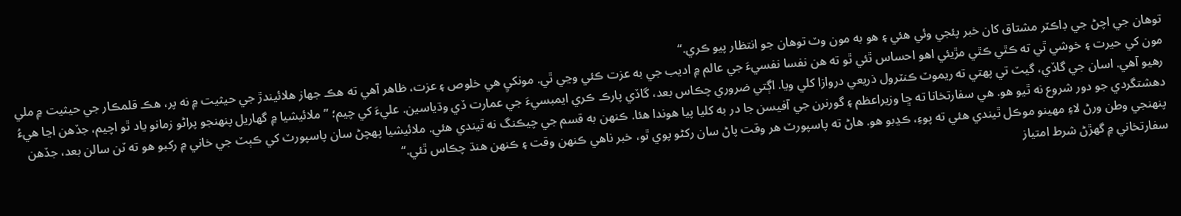توهان جي اچڻ جي ڊاڪٽر مشتاق کان خبر پئجي وئي ھئي ۽ هو به مون وٽ توهان جو انتظار پيو ڪري.“
مون کي حيرت ۽ خوشي ٿي ته ڪٿي ڪٿي مڙيئي اهو احساس ٿئي ٿو ته هن نفسا نفسيءَ جي عالم ۾ اديب جي به عزت ڪئي وڃي ٿي. مونکيِ هي خلوص ۽ عزت، ظاهر آهي ته هڪ جهاز هلائيندڙ جي حيثيت ۾ نه پر، هڪ قلمڪار جي حيثيت ۾ ملي رهيو آهي. اسان جي گاڏي، گيٽ تي پهتي ته ريموٽ ڪنٽرول ذريعي دروازا کلي ويا. اڳتي ضروري چڪاس بعد، گاڏي پارڪ ڪري ايمبسيءَ جي عمارت ڏي وڌياسين. عليءَ کي چيم؛ ”ملائيشيا ۾ گهاريل پنهنجو پراڻو زمانو ياد ٿو اچيم، جڏهن اڃا هيءُ دهشتگردي جو دور شروع نه ٿيو هو. هي سفارتخانا ته ڇا وزيراعظم ۽ گورنرن جي آفيسن جا در به کليا پيا هوندا هئا. ڪنهن به قسم جي چيڪنگ نه ٿيندي هئي. ملائيشيا پهچڻ سان پاسپورٽ کي ڪٻٽ جي خاني ۾ رکبو هو ته ٽن سالن بعد، جڏهن پنهنجي وطن ورڻ لاءِ مهينو موڪل ٿيندي هئي ته پوءِ، ڪڍبو هو. هاڻ ته پاسپورٽ هر وقت پاڻ سان رکڻو پوي ٿو، خبر ناهي ڪنهن وقت ۽ ڪنهن هنڌ چڪاس ٿئي.“
سفارتخاني ۾ گهڙڻ شرط امتياز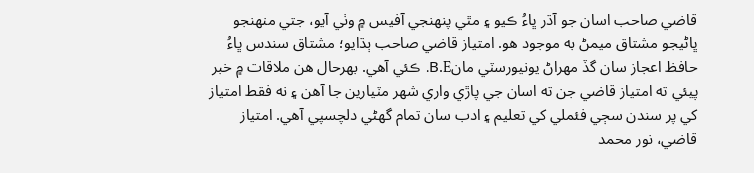قاضي صاحب اسان جو آڌر ڀاءُ ڪيو ۽ مٿي پنهنجي آفيس ۾ وٺي آيو، جتي منهنجو ڀاڻيجو مشتاق ميمڻ به موجود هو. امتياز قاضي صاحب ٻڌايو؛ مشتاق سندس ڀاءُ حافظ اعجاز سان گڏ مهراڻ يونيورسٽي مانB.E.  ڪئي آهي. بهرحال هن ملاقات ۾ خبر پيئي ته امتياز قاضي جن ته اسان جي پاڙي واري شهر مٽيارين جا آهن ۽ نه فقط امتياز کي پر سندن سڄي فئملي کي تعليم ۽ ادب سان تمام گهڻي دلچسپي آهي. امتياز قاضي، نور محمد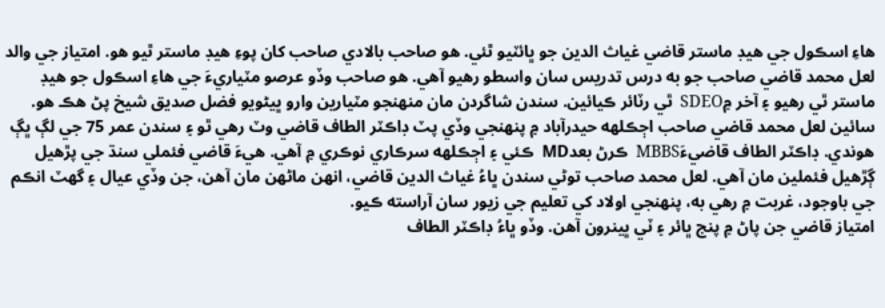هاءِ اسڪول جي هيڊ ماستر قاضي غياث الدين جو ڀائٽيو ٿئي. هو صاحب بالادي صاحب کان پوءِ هيڊ ماستر ٿيو هو. امتياز جي والد لعل محمد قاضي صاحب جو به درس تدريس سان واسطو رهيو آهي. هو صاحب وڏو عرصو مٽياريءَ جي هاءِ اسڪول جو هيڊ ماستر ٿي رهيو ۽ آخر ۾SDEO  ٿي رٽائر ڪيائين. سندن شاگردن مان منهنجو مٽيارين وارو ڀيڻويو فضل صديق شيخ پڻ هڪ هو. سائين لعل محمد قاضي صاحب اڄڪلهه حيدرآباد ۾ پنهنجي وڏي پٽ ڊاڪٽر الطاف قاضي وٽ رهي ٿو ۽ سندن عمر 75 جي لڳ ڀڳ هوندي. ڊاڪٽر الطاف قاضيءَMBBS  ڪرڻ بعدMD  ڪئي ۽ اڄڪلهه سرڪاري نوڪري ۾ آهي. هيءَ قاضي فئملي سنڌ جي پڙهيل ڳڙهيل فئملين مان آهي. لعل محمد صاحب توڻي سندن ڀاءُ غياث الدين قاضي، انهن ماڻهن مان آهن، جن وڏي عيال ۽ گهٽ انڪم جي باوجود، غربت ۾ رهي به، پنهنجي اولاد کي تعليم جي زيور سان آراسته ڪيو.
امتياز قاضي جن پاڻ ۾ پنج ڀائر ۽ ٽي ڀينرون آهن. وڏو ڀاءُ ڊاڪٽر الطاف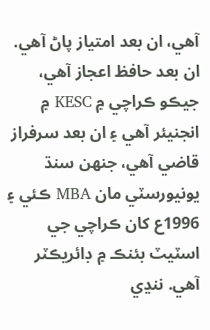آهي، ان بعد امتياز پاڻ آهي. ان بعد حافظ اعجاز آهي، جيڪو ڪراچي ۾ KESC ۾ انجنيئر آهي ۽ ان بعد سرفراز قاضي آهي، جنهن سنڌ يونيورسٽي مان MBA ڪئي ۽ 1996ع کان ڪراچي جي اسٽيٽ بئنڪ ۾ ڊائريڪٽر آهي. ننڍي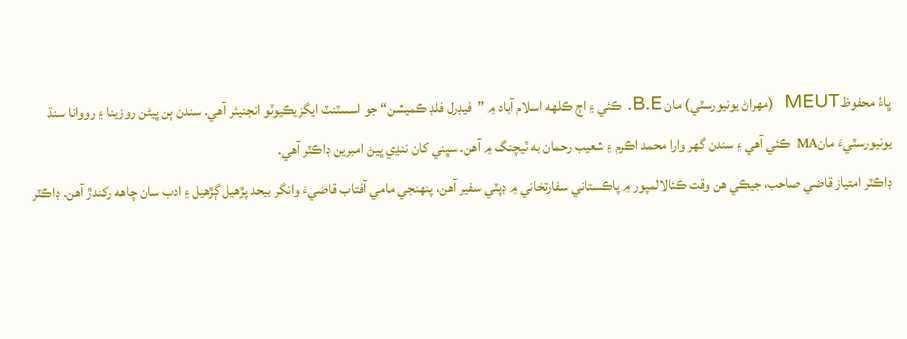ڀاءُ محفوظMEUT  (مهراڻ يونيورسٽي) مان B.E. ڪئي ۽ اڄ ڪلهه اسلام آباد ۾ ”فيڊرل فلڊ ڪميشن“ جو اسسٽنٽ ايگزيڪيوٽو انجنيئر آهي. سندن ٻن ڀيڻن روزينا ۽ رووانا سنڌ يونيورسٽيءَ مانMA  ڪئي آهي ۽ سندن گهر وارا محمد اڪرم ۽ شعيب رحمان به ٽيچنگ ۾ آهن. سڀني کان ننڍي ڀيڻ امبرين ڊاڪٽر آهي.
ڊاڪٽر امتياز قاضي صاحب، جيڪي هن وقت ڪئالالمپور ۾ پاڪستاني سفارتخاني ۾ ڊپٽي سفير آهن، پنهنجي مامي آفتاب قاضيءَ وانگر بيحد پڙهيل ڳڙهيل ۽ ادب سان چاهه رکندڙ آهن. ڊاڪٽر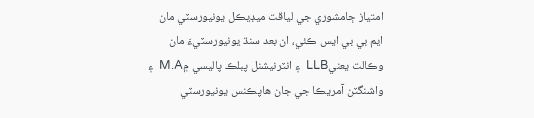امتياز ڄامشوري جي لياقت ميڊيڪل يونيورسٽي مان ايم بي بي ايس ڪئي، ان بعد سنڌ يونيورسٽيءَ مان وڪالت يعنيLLB  ۽ انٽرنيشنل پبلڪ پاليسي ۾M.A  ۽ واشنگٽن آمريڪا جي جان هاپڪنس يونيورسٽي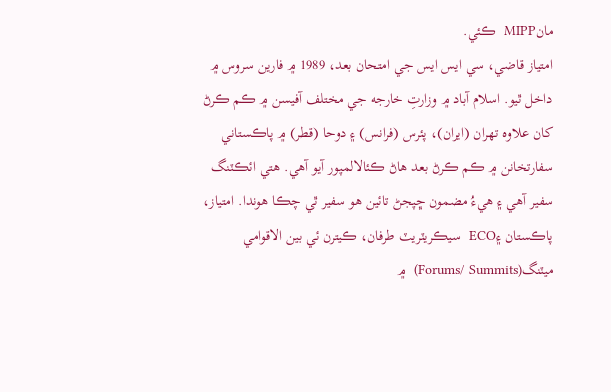مانMIPP  ڪئي.
امتياز قاضي، سي ايس ايس جي امتحان بعد، 1989 ۾ فارين سروس ۾ داخل ٿيو. اسلام آباد ۾ وزارتِ خارجه جي مختلف آفيسن ۾ ڪم ڪرڻ کان علاوه تهران (ايران)، پئرس (فرانس) ۽ دوحا (قطر) ۾ پاڪستاني سفارتخانن ۾ ڪم ڪرڻ بعد هاڻ ڪئالالمپور آيو آهي. ھتي ائڪٽنگ سفير آهي ۽ هيءُ مضمون ڇپجڻ تائين هو سفير ٿي چڪا هوندا. امتياز، پاڪستان ۽ECO  سيڪريٽريٽ طرفان، ڪيترن ئي بين الاقوامي ميٽنگ(Forums/ Summits)  ۾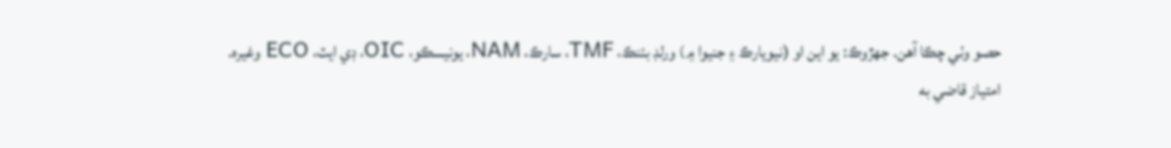حصو وٺي چڪا آهن. جهڙوڪ: يو اين او (نيويارڪ ۽ جنيوا ۾) ورلڊ بئنڪ، TMF، سارڪ، NAM، يونيسڪو، OIC، ڊي ايٽ، ECO وغيره.
امتياز قاضي به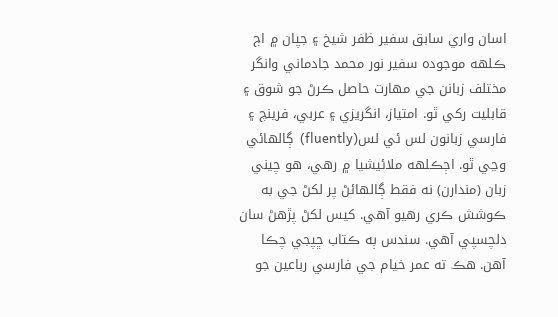اسان واري سابق سفير ظفر شيخ ۽ جپان ۾ اڄ ڪلهه موجوده سفير نور محمد جادماني وانگر مختلف زبانن جي مهارت حاصل ڪرڻ جو شوق ۽ قابليت رکي ٿو. امتياز، انگريزي ۽ عربي، فرينچ ۽ فارسي زبانون لس ئي لس(fluently)  ڳالهائي وڃي ٿو. اڄڪلهه ملائيشيا ۾ رهي، هو چيني زبان (مندارن) نه فقط ڳالهائڻ پر لکڻ جي به ڪوشش ڪري رهيو آهي. کيس لکڻ پڙهڻ سان دلچسپي آهي. سندس ٻه ڪتاب ڇپجي چڪا آهن. هڪ ته عمر خيام جي فارسي رباعين جو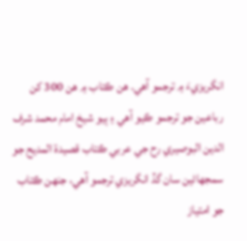انگريزيءَ ۾ ترجمو آهي. هن ڪتاب ۾ هن 300 کن رباعين جو ترجمو ڪيو آهي ۽ ٻيو شيخ امام محمد شرف الدين البوصيري رح جي عربي ڪتاب قصيدة المديح جو سمجهاڻين سان گڏ انگريزي ترجمو آهي، جنهن ڪتاب جو امتياز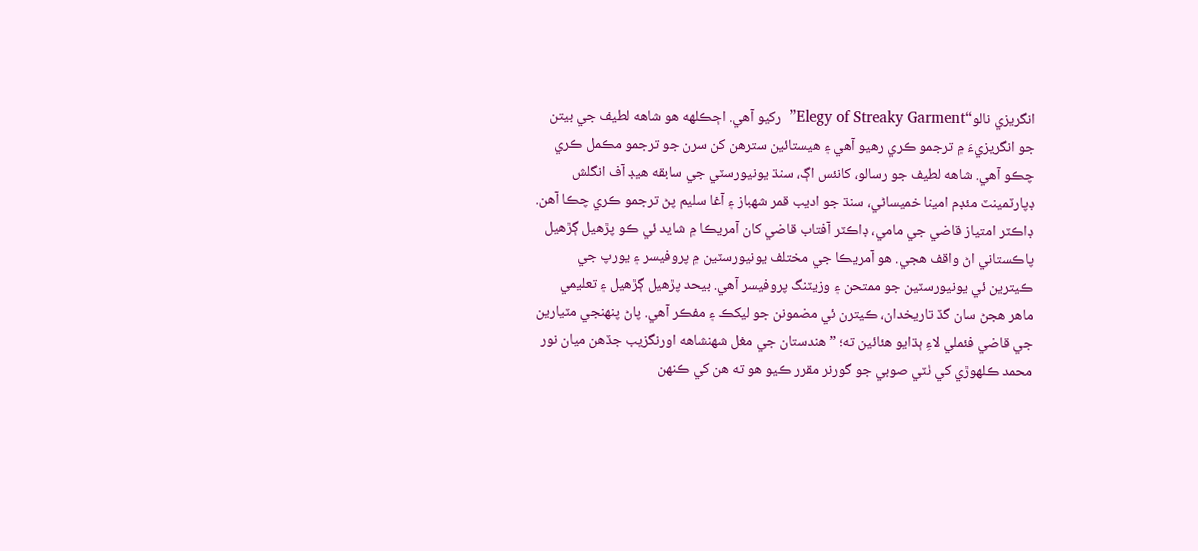انگريزي نالو“Elegy of Streaky Garment”  رکيو آهي. اڄڪلهه هو شاهه لطيف جي بيتن جو انگريزيءَ ۾ ترجمو ڪري رهيو آهي ۽ هيستائين سترهن کن سرن جو ترجمو مڪمل ڪري چڪو آهي. شاهه لطيف جو رسالو، کانئس اڳ، سنڌ يونيورسٽي جي سابقه هيڊ آف انگلش ڊپارٽمينٽ مئڊم امينا خميساڻي، سنڌ جو اديب قمر شهباز ۽ آغا سليم پڻ ترجمو ڪري چڪا آهن.
ڊاڪٽر امتياز قاضي جي مامي، ڊاڪٽر آفتاب قاضي کان آمريڪا ۾ شايد ئي ڪو پڙهيل ڳڙهيل پاڪستاني اڻ واقف هجي. هو آمريڪا جي مختلف يونيورسٽين ۾ پروفيسر ۽ يورپ جي ڪيترين ئي يونيورسٽين جو ممتحن ۽ وزيٽنگ پروفيسر آهي. بيحد پڙهيل ڳڙهيل ۽ تعليمي ماهر هجڻ سان گڏ تاريخدان، ڪيترن ئي مضمونن جو ليکڪ ۽ مفڪر آهي. پاڻ پنهنجي مٽيارين جي قاضي فئملي لاءِ ٻڌايو هئائين ته؛ ”هندستان جي مغل شهنشاهه اورنگزيب جڏهن ميان نور محمد ڪلهوڙي کي ٺٽي صوبي جو گورنر مقرر ڪيو هو ته هن کي ڪنهن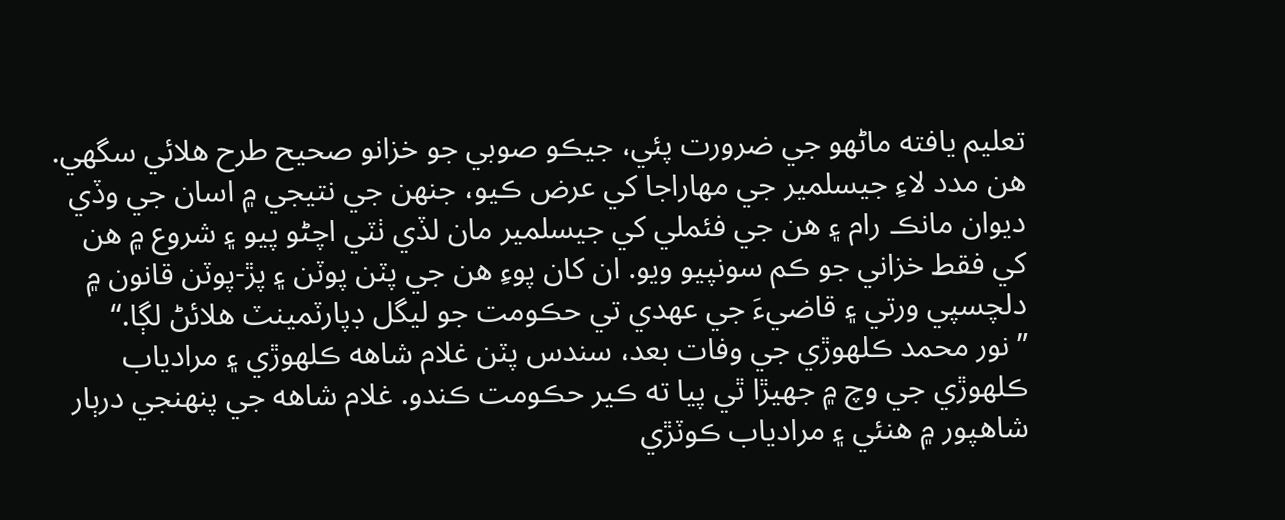تعليم يافته ماڻهو جي ضرورت پئي، جيڪو صوبي جو خزانو صحيح طرح هلائي سگهي. هن مدد لاءِ جيسلمير جي مهاراجا کي عرض ڪيو، جنهن جي نتيجي ۾ اسان جي وڏي ديوان مانڪ رام ۽ هن جي فئملي کي جيسلمير مان لڏي ٺٽي اچڻو پيو ۽ شروع ۾ هن کي فقط خزاني جو ڪم سونپيو ويو. ان کان پوءِ هن جي پٽن پوٽن ۽ پڙ-پوٽن قانون ۾ دلچسپي ورتي ۽ قاضيءَ جي عهدي تي حڪومت جو ليگل ڊپارٽمينٽ هلائڻ لڳا.“
”نور محمد ڪلهوڙي جي وفات بعد، سندس پٽن غلام شاهه ڪلهوڙي ۽ مرادياب ڪلهوڙي جي وچ ۾ جهيڙا ٿي پيا ته ڪير حڪومت ڪندو. غلام شاهه جي پنهنجي درٻار شاهپور ۾ هنئي ۽ مرادياب ڪوٽڙي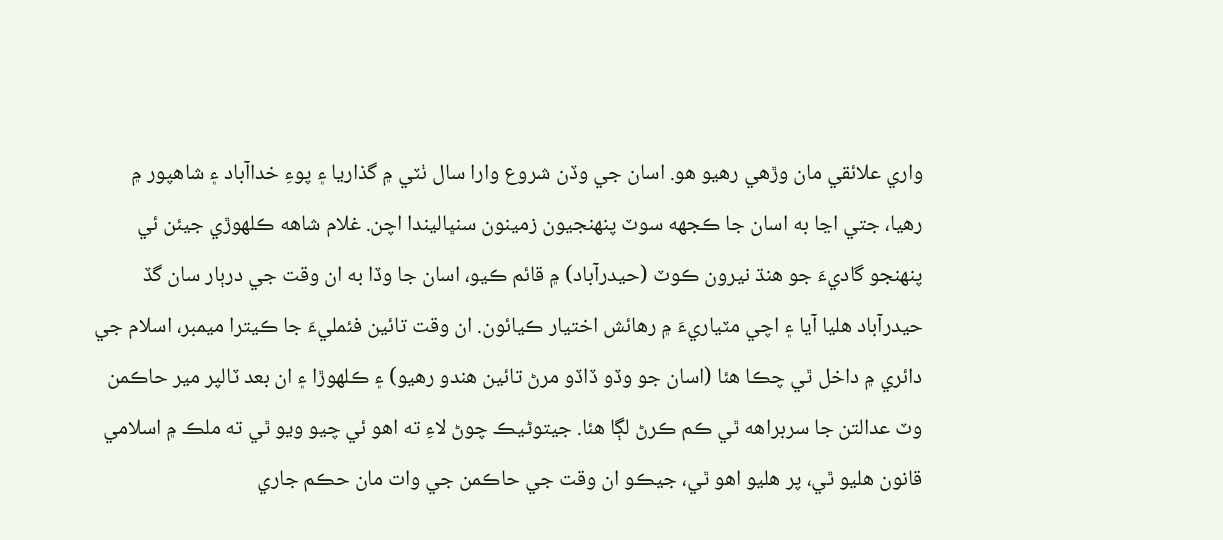واري علائقي مان وڙهي رهيو هو. اسان جي وڏن شروع وارا سال ٺٽي ۾ گذاريا ۽ پوءِ خداآباد ۽ شاهپور ۾ رهيا، جتي اڃا به اسان جا ڪجهه سوٽ پنهنجيون زمينون سنڀاليندا اچن. غلام شاهه ڪلهوڙي جيئن ئي پنهنجو گاديءَ جو هنڌ نيرون ڪوٽ (حيدرآباد) ۾ قائم ڪيو، اسان جا وڏا به ان وقت جي درٻار سان گڏ حيدرآباد هليا آيا ۽ اچي مٽياريءَ ۾ رهائش اختيار ڪيائون. ان وقت تائين فئمليءَ جا ڪيترا ميمبر، اسلام جي دائري ۾ داخل ٿي چڪا هئا (اسان جو وڏو ڏاڏو مرڻ تائين هندو رهيو) ۽ ڪلهوڙا ۽ ان بعد ٽالپر مير حاڪمن وٽ عدالتن جا سربراهه ٿي ڪم ڪرڻ لڳا هئا. جيتوڻيڪ چوڻ لاءِ ته اهو ئي چيو ويو ٿي ته ملڪ ۾ اسلامي قانون هليو ٿي، پر هليو اهو ٿي، جيڪو ان وقت جي حاڪمن جي وات مان حڪم جاري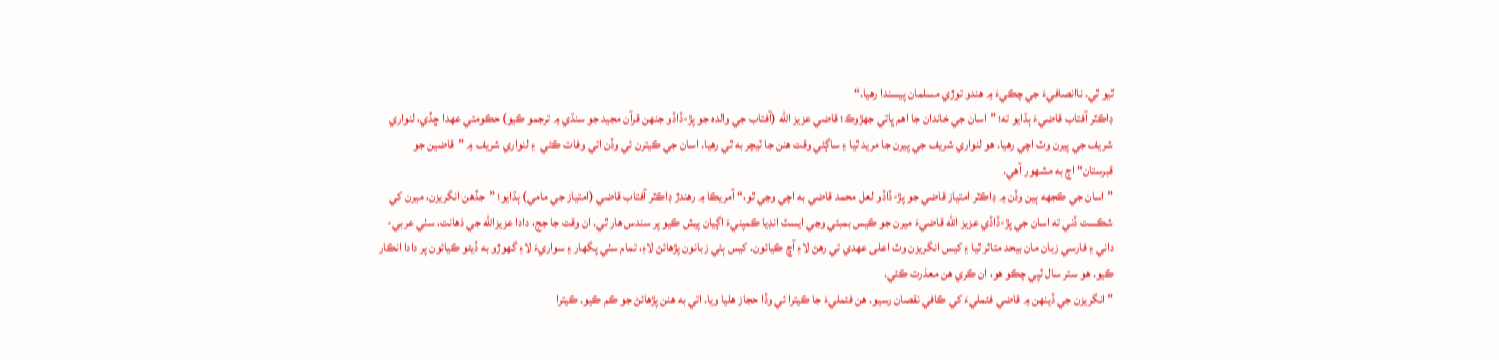ٿيو ٿي. ناانصافيءَ جي چڪيءَ ۾ هندو توڙي مسلمان پيسندا رهيا.“
ڊاڪٽر آفتاب قاضيءَ ٻڌايو ته؛ ”اسان جي خاندان جا اهم ڀاتي جهڙوڪ؛ قاضي عزيز الله (آفتاب جي والده جو پڙ-ڏاڏو جنهن قرآن مجيد جو سنڌي ۾ ترجمو ڪيو) حڪومتي عهدا ڇڏي، لنواري شريف جي پيرن وٽ اچي رهيا. هو لنواري شريف جي پيرن جا مريد ٿيا ۽ ساڳئي وقت هنن جا ٽيچر به ٿي رهيا. اسان جي ڪيترن ئي وڏن اتي وفات ڪئي  ۽ لنواري شريف ۾ ”قاضين جو قبرستان“ اڄ به مشهور آهي.
”اسان جي ڪجهه ٻين وڏن ۾ ڊاڪٽر امتياز قاضي جو پڙ-ڏاڏو لعل محمد قاضي به اچي وڃي ٿو،“ آمريڪا ۾ رهندڙ ڊاڪٽر آفتاب قاضي (امتياز جي مامي) ٻڌايو؛ ”جڏهن انگريزن، ميرن کي شڪست ڏني ته اسان جي پڙ-ڏاڏي عزيز الله قاضيءَ ميرن جو ڪيس بمبئي وڃي ايسٽ انڊيا ڪمپنيءَ اڳيان پيش ڪيو پر سندس هار ٿي. ان وقت جا جج، دادا عزيزالله جي ذهانت، سٺي عربي-داني ۽ فارسي زبان مان بيحد متاثر ٿيا ۽ کيس انگريزن وٽ اعلى عهدي تي رهڻ لاءِ آڇ ڪيائون. کيس ٻئي زبانون پڙهائڻ لاءِ، تمام سٺي پگهار ۽ سواريءَ لاءِ گهوڙو به ڏيڻو ڪيائون پر دادا انڪار ڪيو. هو ستر سال ٽپي چڪو هو، ان ڪري هن معذرت ڪئي.
”انگريزن جي ڏينهن ۾ قاضي فئمليءَ کي ڪافي نقصان رسيو. هن فئمليءَ جا ڪيترا ئي وڏا حجاز هليا ويا. اتي به هنن پڙهائڻ جو ڪم ڪيو. ڪيترا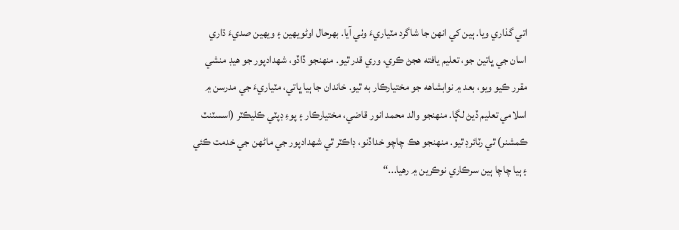اتي گذاري ويا. ٻين کي انهن جا شاگرد مٽياريءَ وٺي آيا. بهرحال اوڻويهين ۽ ويهين صديءَ ڌاري اسان جي ڀاتين جو، تعليم يافته هجڻ ڪري، وري قدر ٿيو. منهنجو ڏاڏو، شهدادپور جو هيڊ منشي مقرر ڪيو ويو، بعد ۾ نوابشاهه جو مختيارڪار به ٿيو. خاندان جا ٻيا ڀاتي، مٽياريءَ جي مدرسن ۾ اسلامي تعليم ڏيڻ لڳا. منهنجو والد محمد انور قاضي، مختيارڪار ۽ پوءِ ڊپٽي ڪليڪٽر (اسسٽنٽ ڪمشنر) ٿي رٽائرڊ ٿيو. منهنجو هڪ چاچو خداڏنو، ڊاڪٽر ٿي شهدادپور جي ماڻهن جي خدمت ڪئي ۽ ٻيا چاچا ٻين سرڪاري نوڪرين ۾ رهيا...“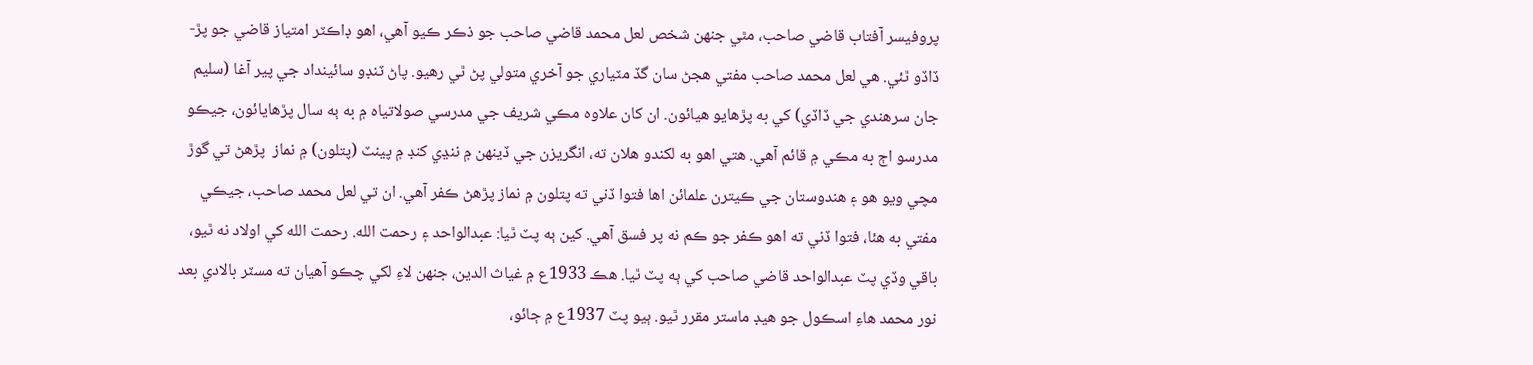پروفيسر آفتاب قاضي صاحب، مٿي جنهن شخص لعل محمد قاضي صاحب جو ذڪر ڪيو آهي، اهو ڊاڪٽر امتياز قاضي جو پڙ-ڏاڏو ٿئي. هي لعل محمد صاحب مفتي هجڻ سان گڏ مٽياري جو آخري متولي پڻ ٿي رهيو. پاڻ ٽنڊو سائينداد جي پير آغا (سليم جان سرهندي جي ڏاڏي) کي به پڙهايو ھيائون. ان کان علاوه مڪي شريف جي مدرسي صولاتياه ۾ به ٻه سال پڙهايائون، جيڪو مدرسو اڄ به مڪي ۾ قائم آهي. هتي اهو به لکندو هلان ته، انگريزن جي ڏينهن ۾ ننڍي کنڊ ۾ پينٽ (پتلون) ۾ نماز  پڙهڻ تي گوڙ مچي ويو هو ۽ هندوستان جي ڪيترن علمائن اها فتوا ڏني ته پتلون ۾ نماز پڙهڻ ڪفر آهي. ان تي لعل محمد صاحب، جيڪي مفتي به هئا، فتوا ڏني ته اهو ڪفر جو ڪم نه پر فسق آهي. کين ٻه پٽ ٿيا: عبدالواحد ۽ رحمت الله. رحمت الله کي اولاد نه ٿيو، باقي وڏي پٽ عبدالواحد قاضي صاحب کي ٻه پٽ ٿيا. هڪ 1933ع ۾ غياث الدين، جنهن لاءِ لکي چڪو آهيان ته مسٽر بالادي بعد نور محمد هاءِ اسڪول جو هيڊ ماستر مقرر ٿيو. ٻيو پٽ 1937ع ۾ ڄائو،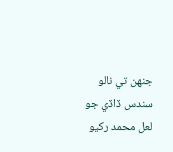جنهن تي نالو سندس ڏاڏي جو لعل محمد رکيو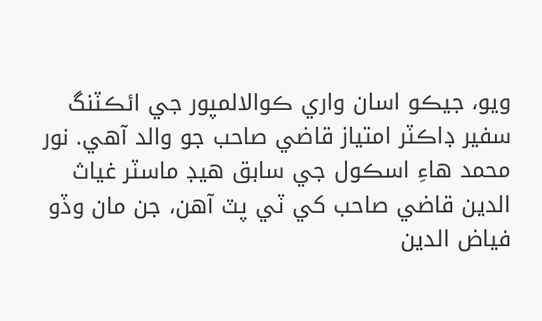ويو، جيڪو اسان واري ڪوالالمپور جي ائڪٽنگ سفير ڊاڪٽر امتياز قاضي صاحب جو والد آهي. نور محمد هاءِ اسڪول جي سابق هيڊ ماسٽر غياث الدين قاضي صاحب کي ٽي پٽ آهن، جن مان وڏو فياض الدين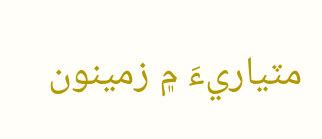مٽياريءَ ۾ زمينون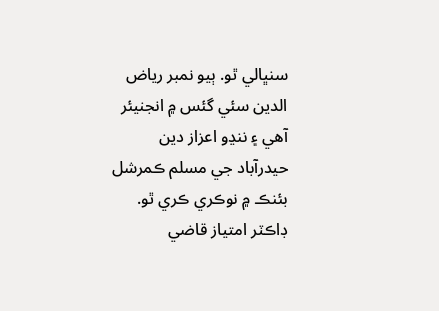سنڀالي ٿو. ٻيو نمبر رياض الدين سئي گئس ۾ انجنيئر آهي ۽ ننڍو اعزاز دين حيدرآباد جي مسلم ڪمرشل بئنڪ ۾ نوڪري ڪري ٿو.
ڊاڪٽر امتياز قاضي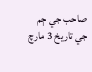صاحب جي ڄم جي تاريخ 3 مارچ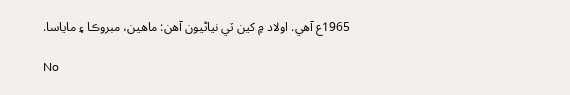1965ع آهي. اولاد ۾ کين ٽي نياڻيون آهن: ماهين، مبروڪا ۽ ماياسا.

No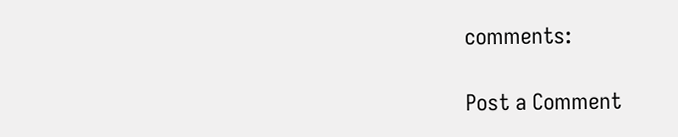comments:

Post a Comment